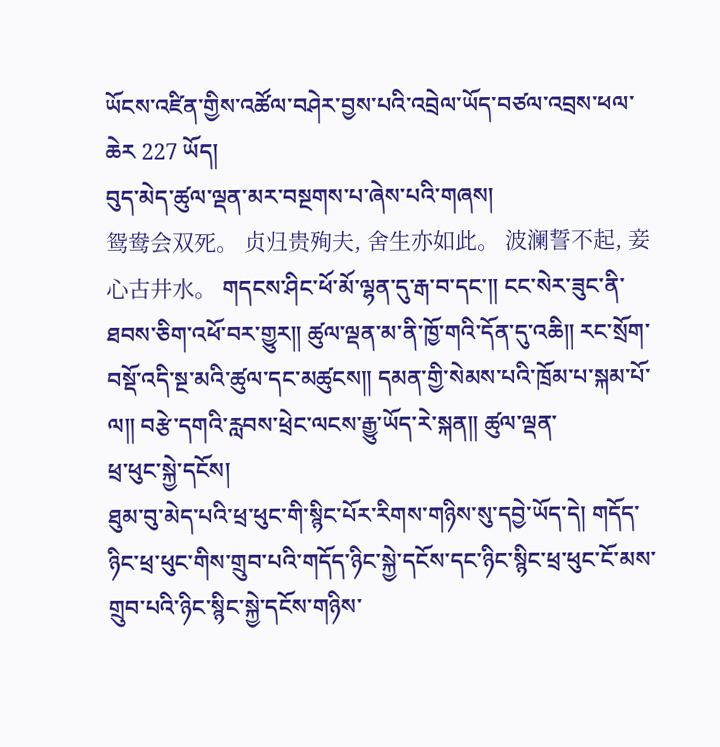ཡོངས་འཛིན་གྱིས་འཚོལ་བཤེར་བྱས་པའི་འབྲེལ་ཡོད་བཙལ་འབྲས་ཕལ་ཆེར 227 ཡོད།
བུད་མེད་ཚུལ་ལྡན་མར་བསྔགས་པ་ཞེས་པའི་གཞས།
鸳鸯会双死。 贞归贵殉夫, 舍生亦如此。 波澜誓不起, 妾心古井水。 གདངས་ཤིང་ཕོ་མོ་ལྷན་དུ་རྒ་བ་དང་༎ ངང་སེར་ཟུང་ནི་ཐབས་ཅིག་འཕོ་བར་གྱུར༎ ཚུལ་ལྡན་མ་ནི་ཁྱོ་གའི་དོན་དུ་འཆི༎ རང་སྲོག་བསྡོ་འདི་སྔ་མའི་ཚུལ་དང་མཚུངས༎ དམན་གྱི་སེམས་པའི་ཁྲོམ་པ་སྐམ་པོ་ལ༎ བརྩེ་དགའི་རླབས་ཕྲེང་ལངས་རྒྱུ་ཡོད་རེ་སྐན༎ ཚུལ་ལྡན་
ཕྲ་ཕུང་སྐྱེ་དངོས།
ཐུམ་བུ་མེད་པའི་ཕྲ་ཕུང་གི་སྙིང་པོར་རིགས་གཉིས་སུ་དབྱེ་ཡོད་དེ། གདོད་ཉིང་ཕྲ་ཕུང་གིས་གྲུབ་པའི་གདོད་ཉིང་སྐྱེ་དངོས་དང་ཉིང་སྙིང་ཕྲ་ཕུང་ངོ་མས་གྲུབ་པའི་ཉིང་སྙིང་སྐྱེ་དངོས་གཉིས་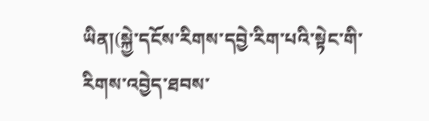ཡིན།(སྐྱེ་དངོས་རིགས་དབྱེ་རིག་པའི་སྟེང་གི་རིགས་འབྱེད་ཐབས་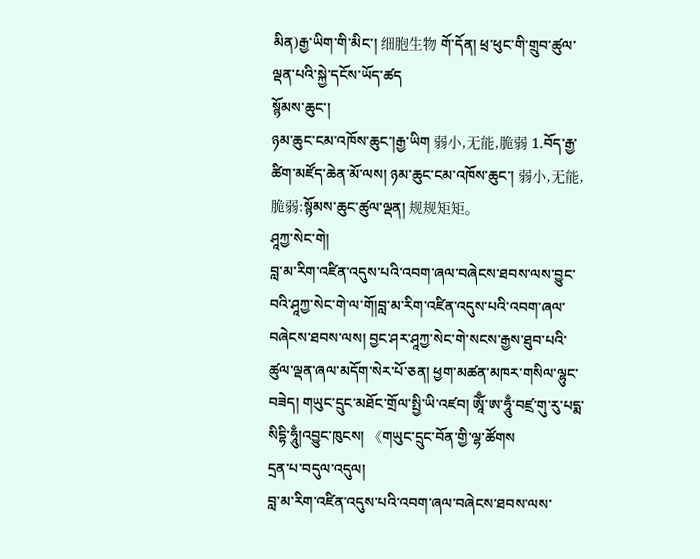མིན)རྒྱ་ཡིག་གི་མིང་། 细胞生物 གོ་དོན། ཕྲ་ཕུང་གི་གྲུབ་ཚུལ་ལྡན་པའི་སྐྱེ་དངོས་ཡོད་ཚད
སྙོམས་ཆུང་།
ཉམ་ཆུང་ངམ་འཁོས་ཆུང་།རྒྱ་ཡིག 弱小,无能,脆弱 1.བོད་རྒྱ་ཚིག་མཛོད་ཆེན་མོ་ལས། ཉམ་ཆུང་ངམ་འཁོས་ཆུང་། 弱小,无能,脆弱:སྙོམས་ཆུང་ཚུལ་ལྡན། 规规矩矩。
ཤཱཀྱ་སེང་གེ།
བླ་མ་རིག་འཛིན་འདུས་པའི་འབག་ཞལ་བཞེངས་ཐབས་ལས་བྱུང་བའི་ཤཱཀྱ་སེང་གེ་ལ་གོ།བླ་མ་རིག་འཛིན་འདུས་པའི་འབག་ཞལ་བཞེངས་ཐབས་ལས། བྱང་ཤར་ཤཱཀྱ་སེང་གེ་སངས་རྒྱས་ཐུབ་པའི་ཚུལ་ལྡན་ཞལ་མདོག་སེར་པོ་ཅན། ཕྱག་མཚན་མཁར་གསིལ་ལྷུང་བཟེད། གཡུང་དྲུང་མཐོང་གྲོལ་སྤྱི་ཡི་འཛབ། ཨཱོྃ་ཨ་ཧཱུྃ་བཛྲ་གུ་རུ་པདྨ་སིདྷི་ཧཱུྃ།འབྱུང་ཁུངས། 《གཡུང་དྲུང་བོན་གྱི་ལྷ་ཚོགས
དྲན་པ་བདུལ་འདུལ།
བླ་མ་རིག་འཛིན་འདུས་པའི་འབག་ཞལ་བཞེངས་ཐབས་ལས་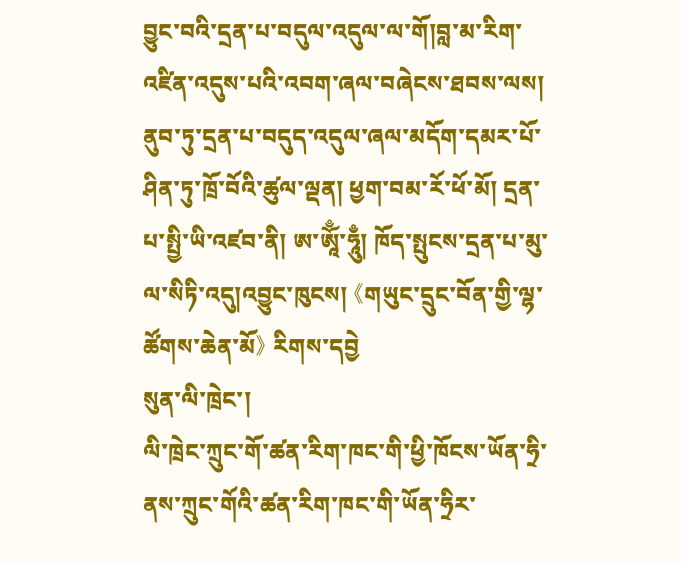བྱུང་བའི་དྲན་པ་བདུལ་འདུལ་ལ་གོ།བླ་མ་རིག་འཛིན་འདུས་པའི་འབག་ཞལ་བཞེངས་ཐབས་ལས། ནུབ་ཏུ་དྲན་པ་བདུད་འདུལ་ཞལ་མདོག་དམར་པོ་ཤིན་ཏུ་ཁྲོ་བོའི་ཚུལ་ལྡན། ཕྱག་བམ་རོ་ཕོ་མོ། དྲན་པ་སྤྱི་ཡི་འཛབ་ནི། ཨ་ཨཱོྃ་ཧཱུྃ། ཁོད་སྤུངས་དྲན་པ་མུ་ལ་སིཏི་འདུ།འབྱུང་ཁུངས། 《གཡུང་དྲུང་བོན་གྱི་ལྷ་ཚོགས་ཆེན་མོ》 རིགས་དབྱེ
སུན་ལི་ཁྲེང་།
ལི་ཁྲེང་ཀྲུང་གོ་ཚན་རིག་ཁང་གི་ཕྱི་ཁོངས་ཡོན་ཧྲི་ནས་ཀྲུང་གོའི་ཚན་རིག་ཁང་གི་ཡོན་ཧྲིར་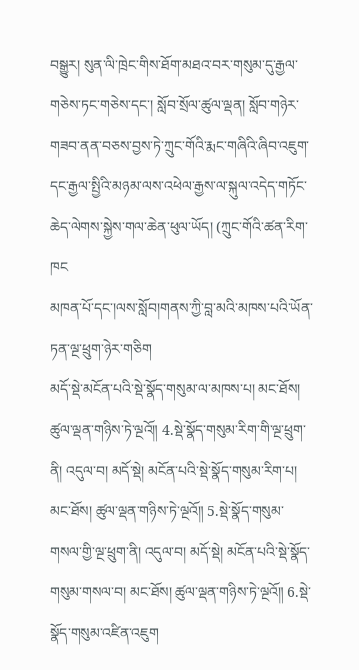བསྒྱུར། སུན་ལི་ཁྲེང་གིས་ཐོག་མཐའ་བར་གསུམ་དུ་རྒྱལ་གཅེས་ཏང་གཅེས་དང་། སློབ་སྲོལ་ཚུལ་ལྡན། སློབ་གཉེར་གཟབ་ནན་བཅས་བྱས་ཏེ་ཀྲུང་གོའི་རྨང་གཞིའི་ཞིབ་འཇུག་དང་རྒྱལ་སྤྱིའི་མཉམ་ལས་འཕེལ་རྒྱས་ལ་སྐུལ་འདེད་གཏོང་ཆེད་ལེགས་སྐྱེས་གལ་ཆེན་ཕུལ་ཡོད། (ཀྲུང་གོའི་ཚན་རིག་ཁང
མཁན་པོ་དང་།ལས་སློབ།གནས་ཀྱི་བླ་མའི་མཁས་པའི་ཡོན་ཏན་ལྔ་ཕྲུག་ཉེར་གཅིག
མདོ་སྡེ་མངོན་པའི་སྡེ་སྣོད་གསུམ་ལ་མཁས་པ། མང་ཐོས། ཚུལ་ལྡན་གཉིས་ཏེ་ལྔའོ༎ 4.སྡེ་སྣོད་གསུམ་རིག་གི་ལྔ་ཕྲུག་ནི། འདུལ་བ། མདོ་སྡེ། མངོན་པའི་སྡེ་སྣོད་གསུམ་རིག་པ། མང་ཐོས། ཚུལ་ལྡན་གཉིས་ཏེ་ལྔའོ༎ 5.སྡེ་སྣོད་གསུམ་གསལ་གྱི་ལྔ་ཕྲུག་ནི། འདུལ་བ། མདོ་སྡེ། མངོན་པའི་སྡེ་སྣོད་གསུམ་གསལ་བ། མང་ཐོས། ཚུལ་ལྡན་གཉིས་ཏེ་ལྔའོ༎ 6.སྡེ་སྣོད་གསུམ་འཛིན་འཇུག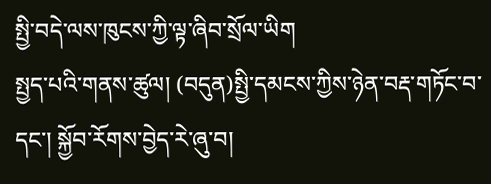སྤྱི་བདེ་ལས་ཁུངས་ཀྱི་ལྟ་ཞིབ་སྲོལ་ཡིག
སྤྱད་པའི་གནས་ཚུལ། (བདུན)སྤྱི་དམངས་ཀྱིས་ཉེན་བརྡ་གཏོང་བ་དང་། སྐྱོབ་རོགས་བྱེད་རེ་ཞུ་བ།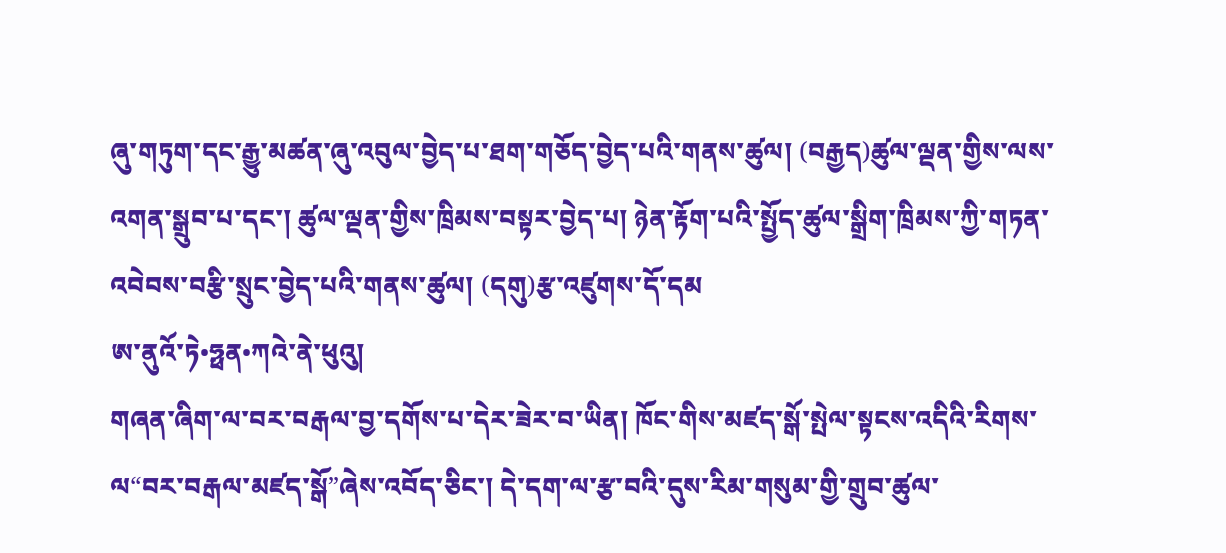ཞུ་གཏུག་དང་རྒྱུ་མཚན་ཞུ་འབུལ་བྱེད་པ་ཐག་གཅོད་བྱེད་པའི་གནས་ཚུལ། (བརྒྱད)ཚུལ་ལྡན་གྱིས་ལས་འགན་སྒྲུབ་པ་དང་། ཚུལ་ལྡན་གྱིས་ཁྲིམས་བསྟར་བྱེད་པ། ཉེན་རྟོག་པའི་སྤྱོད་ཚུལ་སྒྲིག་ཁྲིམས་ཀྱི་གཏན་འབེབས་བརྩི་སྲུང་བྱེད་པའི་གནས་ཚུལ། (དགུ)རྩ་འཛུགས་དོ་དམ
ཨ་ནུའོ་ཏེ•ཧྥན•ཀའེ་ནེ་ཕུའུ།
གཞན་ཞིག་ལ་བར་བརྒལ་བྱ་དགོས་པ་དེར་ཟེར་བ་ཡིན། ཁོང་གིས་མཛད་སྒོ་སྤེལ་སྟངས་འདིའི་རིགས་ལ“བར་བརྒལ་མཛད་སྒོ”ཞེས་འབོད་ཅིང་། དེ་དག་ལ་རྩ་བའི་དུས་རིམ་གསུམ་གྱི་གྲུབ་ཚུལ་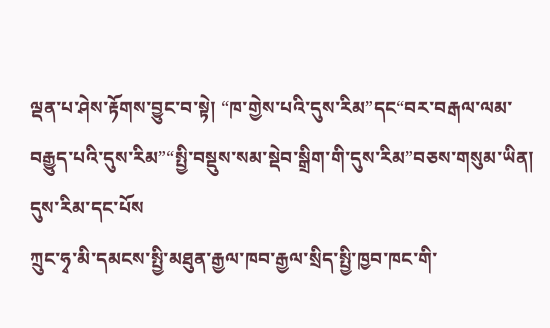ལྡན་པ་ཤེས་རྟོགས་བྱུང་བ་སྟེ། “ཁ་གྱེས་པའི་དུས་རིམ”དང“བར་བརྒལ་ལམ་བརྒྱུད་པའི་དུས་རིམ”“སྤྱི་བསྡུས་སམ་སྡེབ་སྒྲིག་གི་དུས་རིམ”བཅས་གསུམ་ཡིན། དུས་རིམ་དང་པོས
ཀྲུང་ཧྭ་མི་དམངས་སྤྱི་མཐུན་རྒྱལ་ཁབ་རྒྱལ་སྲིད་སྤྱི་ཁྱབ་ཁང་གི་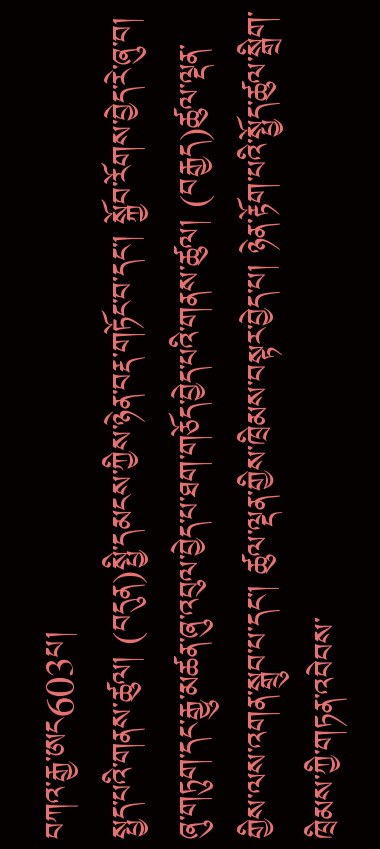བཀའ་རྒྱ་ཨང603པ།
སྤྱད་པའི་གནས་ཚུལ། (བདུན)སྤྱི་དམངས་ཀྱིས་ཉེན་བརྡ་གཏོང་བ་དང་། སྐྱོབ་རོགས་བྱེད་རེ་ཞུ་བ། ཞུ་གཏུག་དང་རྒྱུ་མཚན་ཞུ་འབུལ་བྱེད་པ་ཐག་གཅོད་བྱེད་པའི་གནས་ཚུལ། (བརྒྱད)ཚུལ་ལྡན་གྱིས་ལས་འགན་སྒྲུབ་པ་དང་། ཚུལ་ལྡན་གྱིས་ཁྲིམས་བསྟར་བྱེད་པ། ཉེན་རྟོག་པའི་སྤྱོད་ཚུལ་སྒྲིག་ཁྲིམས་ཀྱི་གཏན་འབེབས་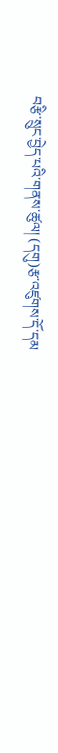བརྩི་སྲུང་བྱེད་པའི་གནས་ཚུལ། (དགུ)རྩ་འཛུགས་དོ་དམ